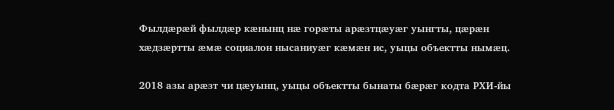Фылдæрæй фылдæр кæнынц нæ горæты арæзтцæуæг уынгты, цæрæн хæдзæртты æмæ социалон нысаниуæг кæмæн ис, уыцы объектты нымæц.

2018 азы арæзт чи цæуынц, уыцы объектты бынаты бæрæг кодта РХИ-йы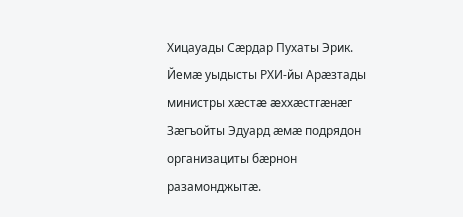Хицауады Сæрдар Пухаты Эрик. Йемæ уыдысты РХИ-йы Арæзтады министры хæстæ æххæстгæнæг Зæгъойты Эдуард æмæ подрядон организациты бæрнон разамонджытæ.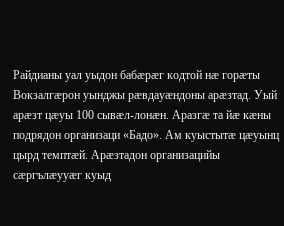Райдианы уал уыдон бабæрæг кодтой нæ горæты Вокзалгæрон уынджы рæвдауæндоны арæзтад. Уый арæзт цæуы 100 сывæл-лонæн. Аразгæ та йæ кæны подрядон организаци «Бадо». Ам куыстытæ цæуынц цырд темптæй. Арæзтадон организацийы сæргълæууæг куыд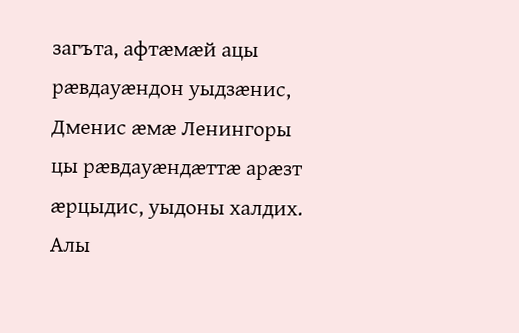загъта, афтæмæй ацы рæвдауæндон уыдзæнис, Дменис æмæ Ленингоры цы рæвдауæндæттæ арæзт æрцыдис, уыдоны халдих. Алы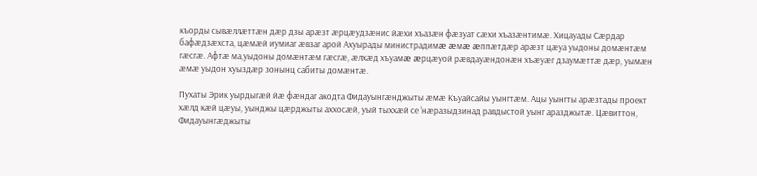къорды сывæллæттæн дæр дзы арæзт æрцæудзæнис йæхи хъазæн фæзуат сæхи хъазæнтимæ. Хицауады Сæрдар бафæдзæхста, цæмæй иумиаг æвзаг арой Ахуырады министрадимæ æмæ æппæтдæр арæзт цæуа уыдоны домæнтæм гæсгæ. Афтæ ма,уыдоны домæнтæм гæсгæ, æлхæд хъуамæ æрцæуой рæвдауæндонæн хъæуæг дзаумæттæ дæр, уымæн æмæ уыдон хуыздæр зонынц сабиты домæнтæ.

Пухаты Эрик уырдыгæй йæ фæндаг акодта Фидауынгæнджыты æмæ Къуайсайы уынгтæм. Ацы уынгты арæзтады проект хæлд кæй цæуы, уынджы цæрджыты аххосæй, уый тыххæй се ‘нæразыдзинад равдыстой уынг аразджытæ. Цæвиттон, Фидауынгæджыты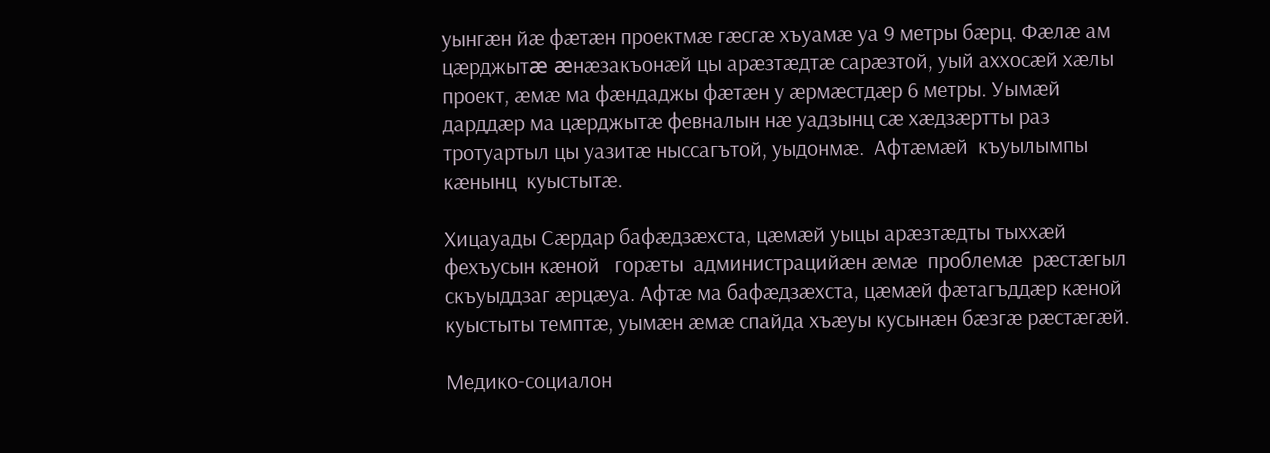уынгæн йæ фæтæн проектмæ гæсгæ хъуамæ уа 9 метры бæрц. Фæлæ ам цæрджытæ æнæзакъонæй цы арæзтæдтæ сарæзтой, уый аххосæй хæлы проект, æмæ ма фæндаджы фæтæн у æрмæстдæр 6 метры. Уымæй дарддæр ма цæрджытæ февналын нæ уадзынц сæ хæдзæртты раз тротуартыл цы уазитæ ныссагътой, уыдонмæ.  Афтæмæй  къуылымпы  кæнынц  куыстытæ.

Хицауады Сæрдар бафæдзæхста, цæмæй уыцы арæзтæдты тыххæй фехъусын кæной   горæты  администрацийæн æмæ  проблемæ  рæстæгыл  скъуыддзаг æрцæуа. Афтæ ма бафæдзæхста, цæмæй фæтагъддæр кæной куыстыты темптæ, уымæн æмæ спайда хъæуы кусынæн бæзгæ рæстæгæй.

Медико-социалон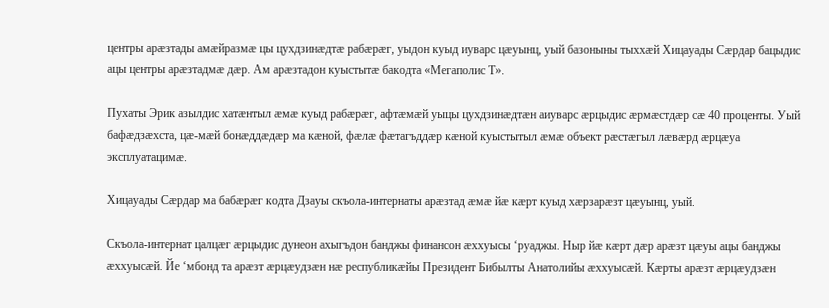центры арæзтады амæйразмæ цы цухдзинæдтæ рабæрæг, уыдон куыд иуварс цæуынц, уый базоныны тыххæй Хицауады Сæрдар бацыдис ацы центры арæзтадмæ дæр. Ам арæзтадон куыстытæ бакодта «Мегаполис Т».

Пухаты Эрик азылдис хатæнтыл æмæ куыд рабæрæг, афтæмæй уыцы цухдзинæдтæн аиуварс æрцыдис æрмæстдæр сæ 40 проценты. Уый бафæдзæхста, цæ-мæй бонæддæдæр ма кæной, фæлæ фæтагъддæр кæной куыстытыл æмæ объект рæстæгыл лæвæрд æрцæуа эксплуатацимæ.

Хицауады Сæрдар ма бабæрæг кодта Дзауы скъола-интернаты арæзтад æмæ йæ кæрт куыд хæрзарæзт цæуынц, уый.

Скъола-интернат цалцæг æрцыдис дунеон ахыгъдон банджы финансон æххуысы ‘руаджы. Ныр йæ кæрт дæр арæзт цæуы ацы банджы æххуысæй. Йе ‘мбонд та арæзт æрцæудзæн нæ республикæйы Президент Бибылты Анатолийы æххуысæй. Кæрты арæзт æрцæудзæн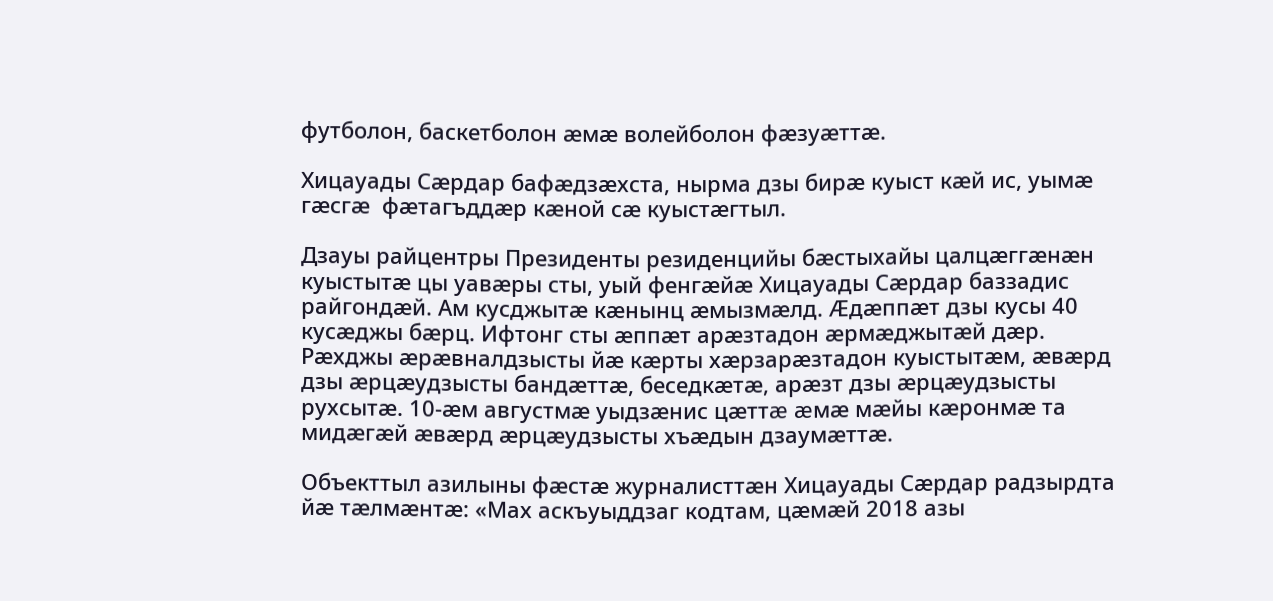футболон, баскетболон æмæ волейболон фæзуæттæ.

Хицауады Сæрдар бафæдзæхста, нырма дзы бирæ куыст кæй ис, уымæ гæсгæ  фæтагъддæр кæной сæ куыстæгтыл.

Дзауы райцентры Президенты резиденцийы бæстыхайы цалцæггæнæн куыстытæ цы уавæры сты, уый фенгæйæ Хицауады Сæрдар баззадис райгондæй. Ам кусджытæ кæнынц æмызмæлд. Æдæппæт дзы кусы 40 кусæджы бæрц. Ифтонг сты æппæт арæзтадон æрмæджытæй дæр. Рæхджы æрæвналдзысты йæ кæрты хæрзарæзтадон куыстытæм, æвæрд дзы æрцæудзысты бандæттæ, беседкæтæ, арæзт дзы æрцæудзысты рухсытæ. 10-æм августмæ уыдзæнис цæттæ æмæ мæйы кæронмæ та мидæгæй æвæрд æрцæудзысты хъæдын дзаумæттæ.

Объекттыл азилыны фæстæ журналисттæн Хицауады Сæрдар радзырдта йæ тæлмæнтæ: «Мах аскъуыддзаг кодтам, цæмæй 2018 азы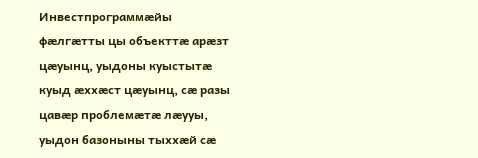Инвестпрограммæйы фæлгæтты цы объекттæ арæзт цæуынц, уыдоны куыстытæ куыд æххæст цæуынц, сæ разы цавæр проблемæтæ лæууы, уыдон базоныны тыххæй сæ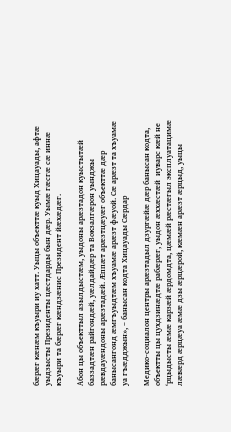бæрæг кæнæм къуыри иу хатт. Уыцы объекттæ куыд Хицауады, афтæ уыдзысты Президенты цæстдарды бын дæр. Уымæ гæсгæ сæ иннæ къуыри та бæрæг кæндзæнис Президент йæхæдæг.

Абон цы объекттыл азылдыстæм, уыдоны арæзтадон куыстытæй баззадтæн райгондæй, уæлдайдæр та Вокзалгæрон уынджы рæвдауæндоны арæзтадæй. Æппæт арæзтцæуæг объекттæ дæр банысангонд æмгъуыдтæм хъуамæ арæзт фæуой. Сæ арæзт та хъуамæ уа гъæдджын», – банысан кодта Хицауады Сæрдар

Медико-социалон центры арæзтадыл дзургæйæ дæр банысан кодта, объектты цы цухдзинæдтæ рабæрæг, уыдон æххæстæй  иуварс кæй не ‘рцыдысты æмæ карзæй æрдомдта, цæмæй рæстæгыл эксплуатацимæ лæвæрд æрцæуа æмæ дзы æрцæрой, кæмæн арæзт æрцыд, уыцы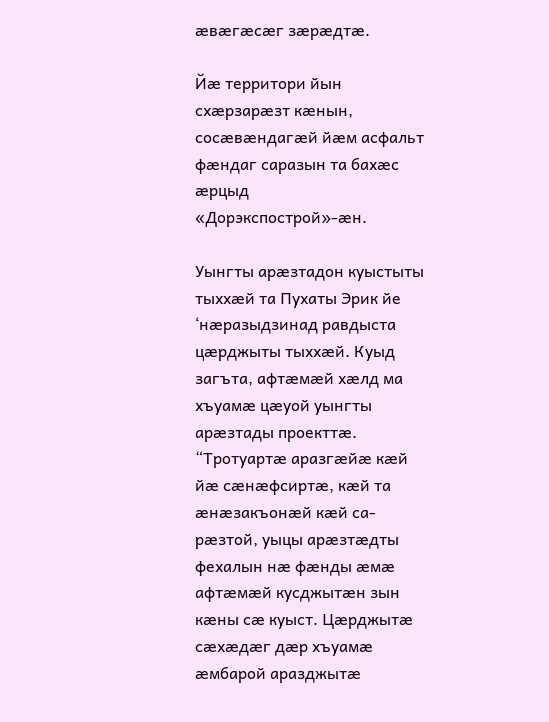æвæгæсæг зæрæдтæ.

Йæ территори йын схæрзарæзт кæнын, сосæвæндагæй йæм асфальт фæндаг саразын та бахæс æрцыд  «Дорэкспострой»-æн.

Уынгты арæзтадон куыстыты тыххæй та Пухаты Эрик йе ‘нæразыдзинад равдыста цæрджыты тыххæй. Куыд загъта, афтæмæй хæлд ма хъуамæ цæуой уынгты арæзтады проекттæ. “Тротуартæ аразгæйæ кæй йæ сæнæфсиртæ, кæй та æнæзакъонæй кæй са-рæзтой, уыцы арæзтæдты фехалын нæ фæнды æмæ афтæмæй кусджытæн зын кæны сæ куыст. Цæрджытæ сæхæдæг дæр хъуамæ æмбарой аразджытæ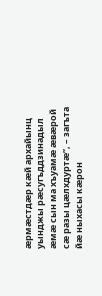æрмæстдæр кæй архайынц уынджы рæсугъддзинадыл æмæ сын ма хъуамæ æвæрой сæ разы цæлхдуртæ”, – загъта йæ ныхасы кæрон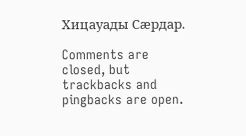Хицауады Сæрдар.

Comments are closed, but trackbacks and pingbacks are open.